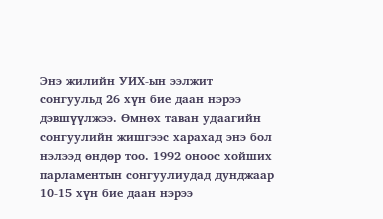Энэ жилийн УИХ-ын ээлжит сонгуульд 26 хүн бие даан нэрээ дэвшүүлжээ. Өмнөх таван удаагийн сонгуулийн жишгээс харахад энэ бол нэлээд өндөр тоо. 1992 оноос хойших парламентын сонгуулиудад дунджаар 10-15 хүн бие даан нэрээ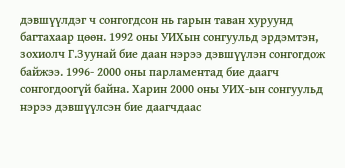дэвшүүлдэг ч сонгогдсон нь гарын таван хуруунд багтахаар цөөн. 1992 оны УИХын сонгуульд эрдэмтэн, зохиолч Г.Зуунай бие даан нэрээ дэвшүүлэн сонгогдож байжээ. 1996- 2000 оны парламентад бие даагч сонгогдоогүй байна. Харин 2000 оны УИХ-ын сонгуульд нэрээ дэвшүүлсэн бие даагчдаас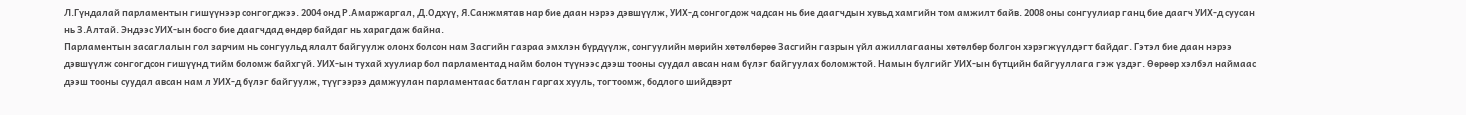Л.Гүндалай парламентын гишүүнээр сонгогджээ. 2004 онд Р.Амаржаргал, Д.Одхүү, Я.Санжмятав нар бие даан нэрээ дэвшүүлж, УИХ-д сонгогдож чадсан нь бие даагчдын хувьд хамгийн том амжилт байв. 2008 оны сонгуулиар ганц бие даагч УИХ-д суусан нь З.Алтай. Эндээс УИХ-ын босго бие даагчдад өндөр байдаг нь харагдаж байна.
Парламентын засаглалын гол зарчим нь сонгуульд ялалт байгуулж олонх болсон нам Засгийн газраа эмхлэн бүрдүүлж, сонгуулийн мөрийн хөтөлбөрөө Засгийн газрын үйл ажиллагааны хөтөлбөр болгон хэрэгжүүлдэгт байдаг. Гэтэл бие даан нэрээ дэвшүүлж сонгогдсон гишүүнд тийм боломж байхгүй. УИХ-ын тухай хуулиар бол парламентад найм болон түүнээс дээш тооны суудал авсан нам бүлэг байгуулах боломжтой. Намын бүлгийг УИХ-ын бүтцийн байгууллага гэж үздэг. Өөрөөр хэлбэл наймаас дээш тооны суудал авсан нам л УИХ-д бүлэг байгуулж, түүгээрээ дамжуулан парламентаас батлан гаргах хууль, тогтоомж, бодлого шийдвэрт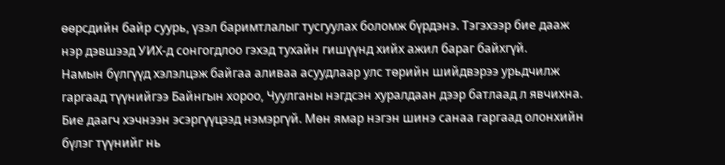өөрсдийн байр суурь, үзэл баримтлалыг тусгуулах боломж бүрдэнэ. Тэгэхээр бие дааж нэр дэвшээд УИХ-д сонгогдлоо гэхэд тухайн гишүүнд хийх ажил бараг байхгүй.
Намын бүлгүүд хэлэлцэж байгаа аливаа асуудлаар улс төрийн шийдвэрээ урьдчилж гаргаад түүнийгээ Байнгын хороо, Чуулганы нэгдсэн хуралдаан дээр батлаад л явчихна. Бие даагч хэчнээн эсэргүүцээд нэмэргүй. Мөн ямар нэгэн шинэ санаа гаргаад олонхийн бүлэг түүнийг нь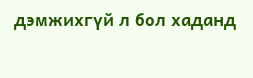дэмжихгүй л бол хаданд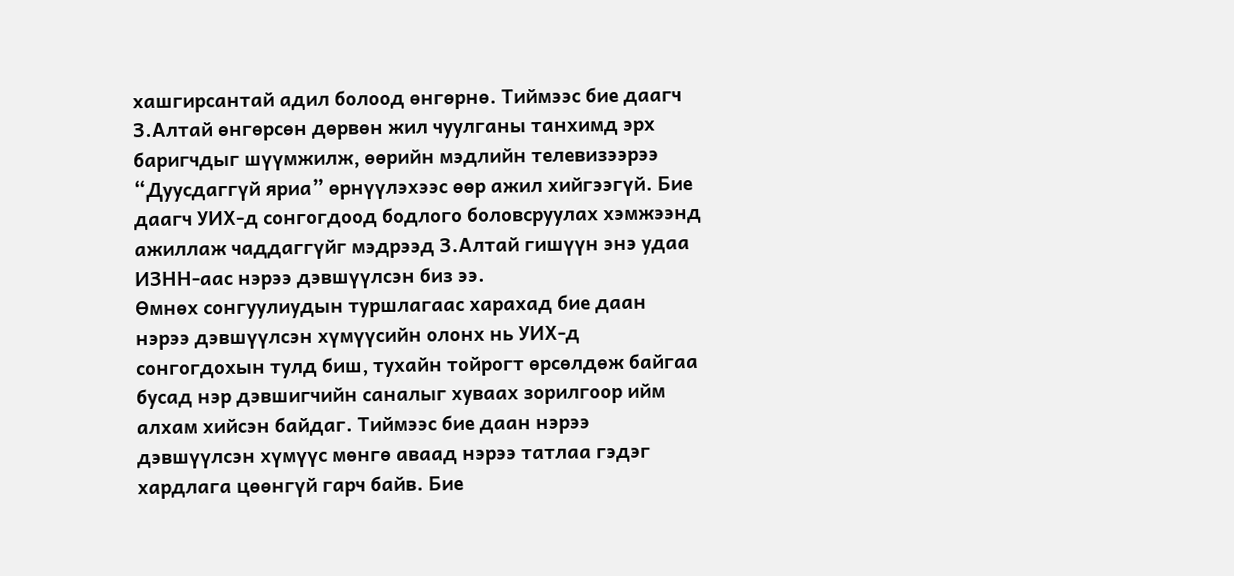хашгирсантай адил болоод өнгөрнө. Тиймээс бие даагч З.Алтай өнгөрсөн дөрвөн жил чуулганы танхимд эрх баригчдыг шүүмжилж, өөрийн мэдлийн телевизээрээ “Дуусдаггүй яриа” өрнүүлэхээс өөр ажил хийгээгүй. Бие даагч УИХ-д сонгогдоод бодлого боловсруулах хэмжээнд ажиллаж чаддаггүйг мэдрээд З.Алтай гишүүн энэ удаа ИЗНН-аас нэрээ дэвшүүлсэн биз ээ.
Өмнөх сонгуулиудын туршлагаас харахад бие даан нэрээ дэвшүүлсэн хүмүүсийн олонх нь УИХ-д сонгогдохын тулд биш, тухайн тойрогт өрсөлдөж байгаа бусад нэр дэвшигчийн саналыг хуваах зорилгоор ийм алхам хийсэн байдаг. Тиймээс бие даан нэрээ дэвшүүлсэн хүмүүс мөнгө аваад нэрээ татлаа гэдэг хардлага цөөнгүй гарч байв. Бие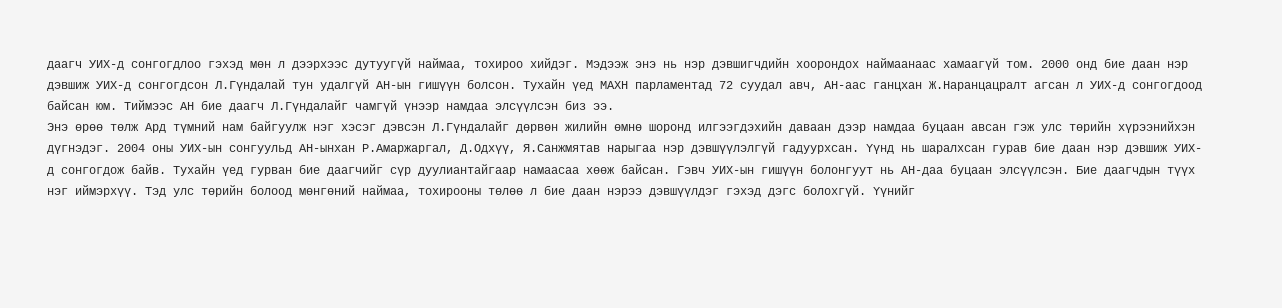даагч УИХ-д сонгогдлоо гэхэд мөн л дээрхээс дутуугүй наймаа, тохироо хийдэг. Мэдээж энэ нь нэр дэвшигчдийн хоорондох наймаанаас хамаагүй том. 2000 онд бие даан нэр дэвшиж УИХ-д сонгогдсон Л.Гүндалай тун удалгүй АН-ын гишүүн болсон. Тухайн үед МАХН парламентад 72 суудал авч, АН-аас ганцхан Ж.Наранцацралт агсан л УИХ-д сонгогдоод байсан юм. Тиймээс АН бие даагч Л.Гүндалайг чамгүй үнээр намдаа элсүүлсэн биз ээ.
Энэ өрөө төлж Ард түмний нам байгуулж нэг хэсэг дэвсэн Л.Гүндалайг дөрвөн жилийн өмнө шоронд илгээгдэхийн даваан дээр намдаа буцаан авсан гэж улс төрийн хүрээнийхэн дүгнэдэг. 2004 оны УИХ-ын сонгуульд АН-ынхан Р.Амаржаргал, Д.Одхүү, Я.Санжмятав нарыгаа нэр дэвшүүлэлгүй гадуурхсан. Үүнд нь шаралхсан гурав бие даан нэр дэвшиж УИХ-д сонгогдож байв. Тухайн үед гурван бие даагчийг сүр дуулиантайгаар намаасаа хөөж байсан. Гэвч УИХ-ын гишүүн болонгуут нь АН-даа буцаан элсүүлсэн. Бие даагчдын түүх нэг иймэрхүү. Тэд улс төрийн болоод мөнгөний наймаа, тохирооны төлөө л бие даан нэрээ дэвшүүлдэг гэхэд дэгс болохгүй. Үүнийг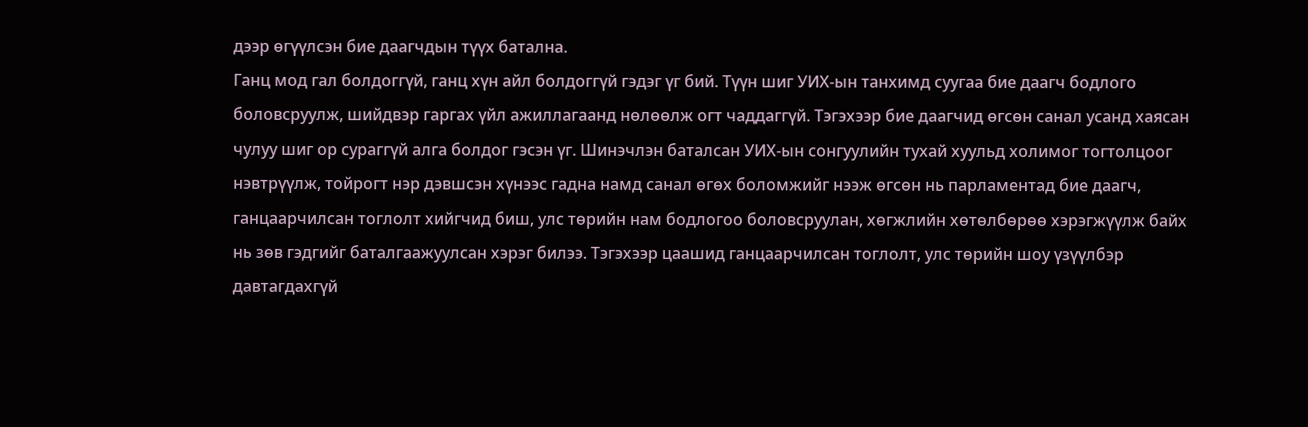дээр өгүүлсэн бие даагчдын түүх батална.
Ганц мод гал болдоггүй, ганц хүн айл болдоггүй гэдэг үг бий. Түүн шиг УИХ-ын танхимд суугаа бие даагч бодлого боловсруулж, шийдвэр гаргах үйл ажиллагаанд нөлөөлж огт чаддаггүй. Тэгэхээр бие даагчид өгсөн санал усанд хаясан чулуу шиг ор сураггүй алга болдог гэсэн үг. Шинэчлэн баталсан УИХ-ын сонгуулийн тухай хуульд холимог тогтолцоог нэвтрүүлж, тойрогт нэр дэвшсэн хүнээс гадна намд санал өгөх боломжийг нээж өгсөн нь парламентад бие даагч, ганцаарчилсан тоглолт хийгчид биш, улс төрийн нам бодлогоо боловсруулан, хөгжлийн хөтөлбөрөө хэрэгжүүлж байх нь зөв гэдгийг баталгаажуулсан хэрэг билээ. Тэгэхээр цаашид ганцаарчилсан тоглолт, улс төрийн шоу үзүүлбэр давтагдахгүй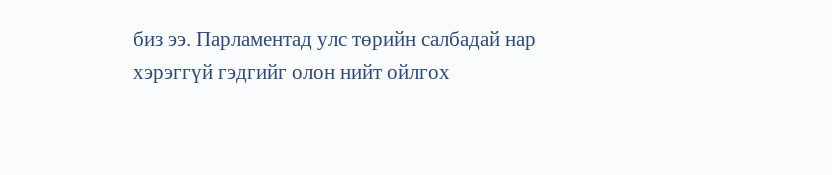биз ээ. Парламентад улс төрийн салбадай нар хэрэггүй гэдгийг олон нийт ойлгох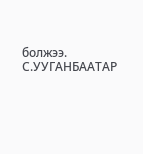болжээ.
С.УУГАНБААТАР